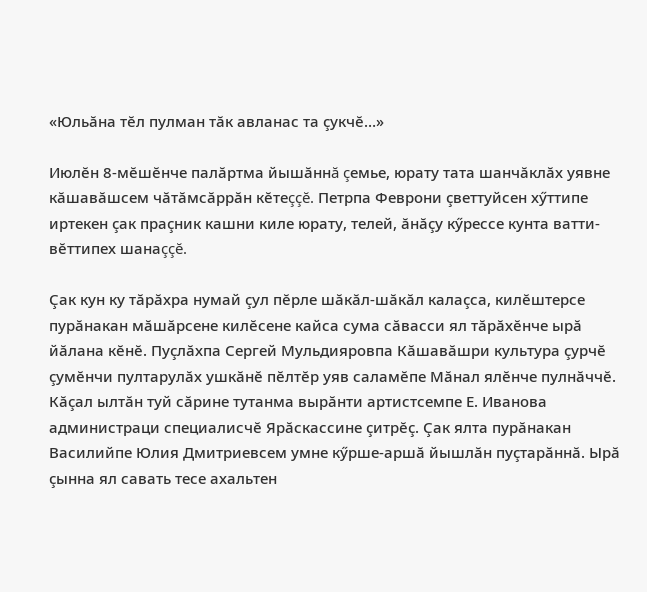«Юльăна тĕл пулман тăк авланас та çукчĕ…»

Июлĕн 8-мĕшĕнче палăртма йышăннă çемье, юрату тата шанчăклăх уявне кăшавăшсем чăтăмсăррăн кĕтеççĕ. Петрпа Феврони çветтуйсен хӳттипе иртекен çак праçник кашни киле юрату, телей, ăнăçу кӳрессе кунта ватти-вĕттипех шанаççĕ.

Çак кун ку тăрăхра нумай çул пĕрле шăкăл-шăкăл калаçса, килĕштерсе пурăнакан мăшăрсене килĕсене кайса сума сăвасси ял тăрăхĕнче ырă йăлана кĕнĕ. Пуçлăхпа Сергей Мульдияровпа Кăшавăшри культура çурчĕ çумĕнчи пултарулăх ушкăнĕ пĕлтĕр уяв саламĕпе Мăнал ялĕнче пулнăччĕ. Кăçал ылтăн туй сăрине тутанма вырăнти артистсемпе Е. Иванова администраци специалисчĕ Ярăскассине çитрĕç. Çак ялта пурăнакан Василийпе Юлия Дмитриевсем умне кӳрше-аршă йышлăн пуçтарăннă. Ырă çынна ял савать тесе ахальтен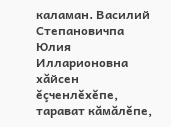каламан. Василий Степановичпа Юлия Илларионовна хăйсен ĕçченлĕхĕпе, тарават кăмăлĕпе,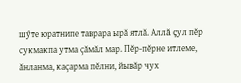шӳте юратнипе таврара ырă ятлă. Аллă çул пĕр сукмакпа утма çăмăл мар. Пĕр-пĕрне итлеме, ăнланма, каçарма пĕлни, йывăр чух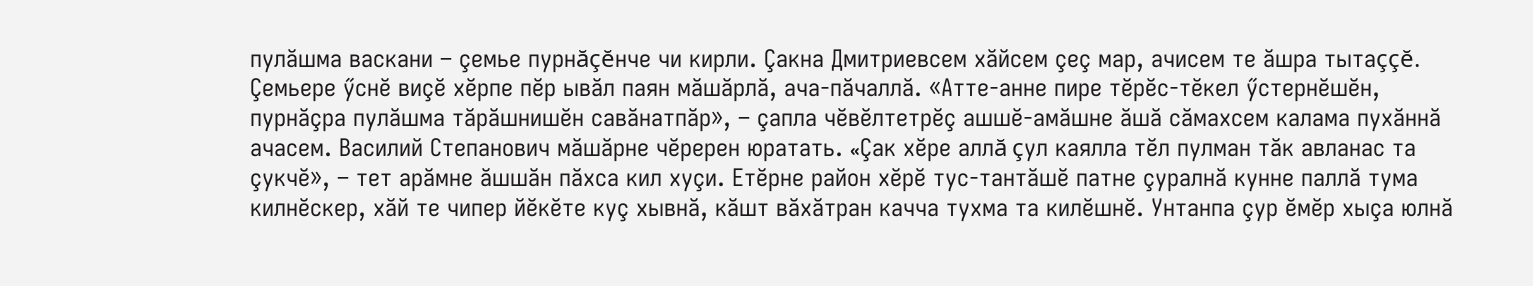пулăшма васкани – çемье пурнăçĕнче чи кирли. Çакна Дмитриевсем хăйсем çеç мар, ачисем те ăшра тытаççĕ. Çемьере ӳснĕ виçĕ хĕрпе пĕр ывăл паян мăшăрлă, ача-пăчаллă. «Атте-анне пире тĕрĕс-тĕкел ӳстернĕшĕн, пурнăçра пулăшма тăрăшнишĕн савăнатпăр», – çапла чĕвĕлтетрĕç ашшĕ-амăшне ăшă сăмахсем калама пухăннă ачасем. Василий Степанович мăшăрне чĕререн юратать. «Çак хĕре аллă çул каялла тĕл пулман тăк авланас та çукчĕ», – тет арăмне ăшшăн пăхса кил хуçи. Етĕрне район хĕрĕ тус-тантăшĕ патне çуралнă кунне паллă тума килнĕскер, хăй те чипер йĕкĕте куç хывнă, кăшт вăхăтран качча тухма та килĕшнĕ. Унтанпа çур ĕмĕр хыçа юлнă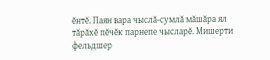ĕнтĕ. Паян вара чыслă-сумлă мăшăра ял тăрăхĕ пĕчĕк парнепе чысларĕ. Мишерти фельдшер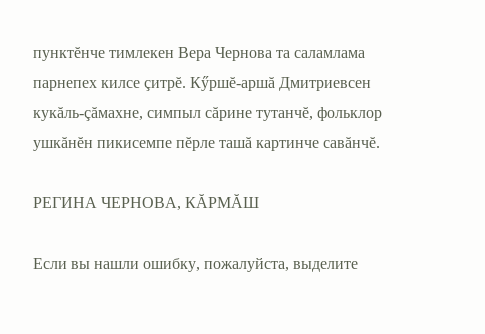пунктĕнче тимлекен Вера Чернова та саламлама парнепех килсе çитрĕ. Кӳршĕ-аршă Дмитриевсен кукăль-çăмахне, симпыл сăрине тутанчĕ, фольклор ушкăнĕн пикисемпе пĕрле ташă картинче савăнчĕ.

РЕГИНА ЧЕРНОВА, КĂРМĂШ

Если вы нашли ошибку, пожалуйста, выделите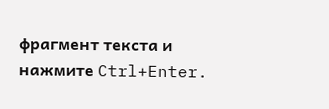фрагмент текста и нажмите Ctrl+Enter.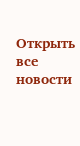Открыть все новости